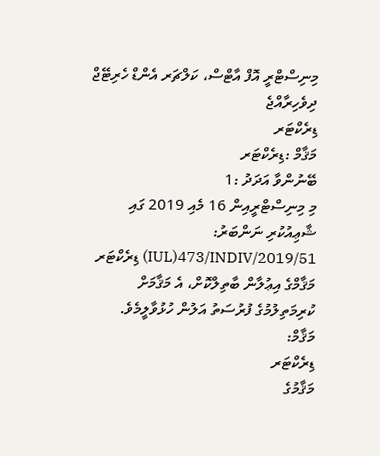މިނިސްޓްރީ އޮފް އާޓްސް، ކަލްޗަރ އެންޑް ހެރިޓޭޖް
ދިވެހިރާއްޖެ
ޑިރެކްޓަރ
މަޤާމް :ޑިރެކްޓަރ
ބޭނުންވާ އަދަދު :1
މި މިނިސްޓްރީއިން 16 މެއި 2019 ގައި ޝާޢިއުކުރި ނަންބަރު: IUL)473/INDIV/2019/51) ޑިރެކްޓަރ މަޤާމްގެ އިޢުލާން ބާތިލްކޮށް، އެ މަޤާމަށް ކުރިމަތިލުމުގެ ފުރުސަތު އަލުން ހުޅުވާލީމެވެ.
މަޤާމް:
ޑިރެކްޓަރ
މަޤާމުގެ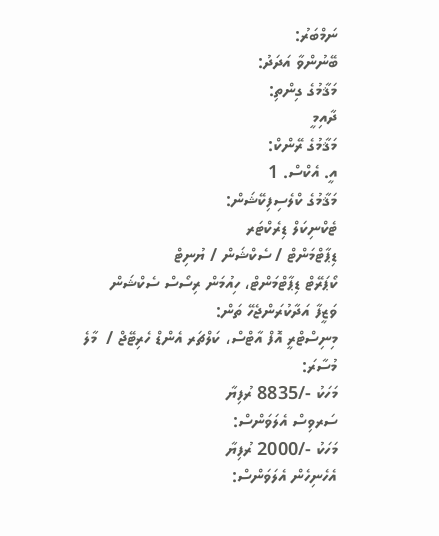ނަމްބަރު:
ބޭނުންވާ އަދަދު:
މަޤާމުގެ ގިންތި:
ދާއިމީ
މަޤާމުގެ ރޭންކް:
އީ. އެކްސް. 1
މަޤާމުގެ ކްލެސިފިކޭޝަން:
ޓެކްނިކަލް ޑިރެކްޓަރ
ޑިޕާޓްމަންޓް / ސެކްޝަން / ޔުނިޓް
ކޯޕަރޭޓް ޑިޕާޓްމަންޓް، ހިއުމަން ރިސޯސް ސެކްޝަން
ވަޒީފާ އަދާކުރަންޖެހޭ ތަން:
މިނިސްޓްރީ އޮފް އާޓްސް، ކަލްޗަރ އެންޑް ހެރިޓޭޖް /  މާލެ
މުސާރަ:
މަހަކު -/8835 ރުފިޔާ
ސަރވިސް އެލަވަންސް:
މަހަކު -/2000 ރުފިޔާ
އެހެނިހެން އެލަވަންސް: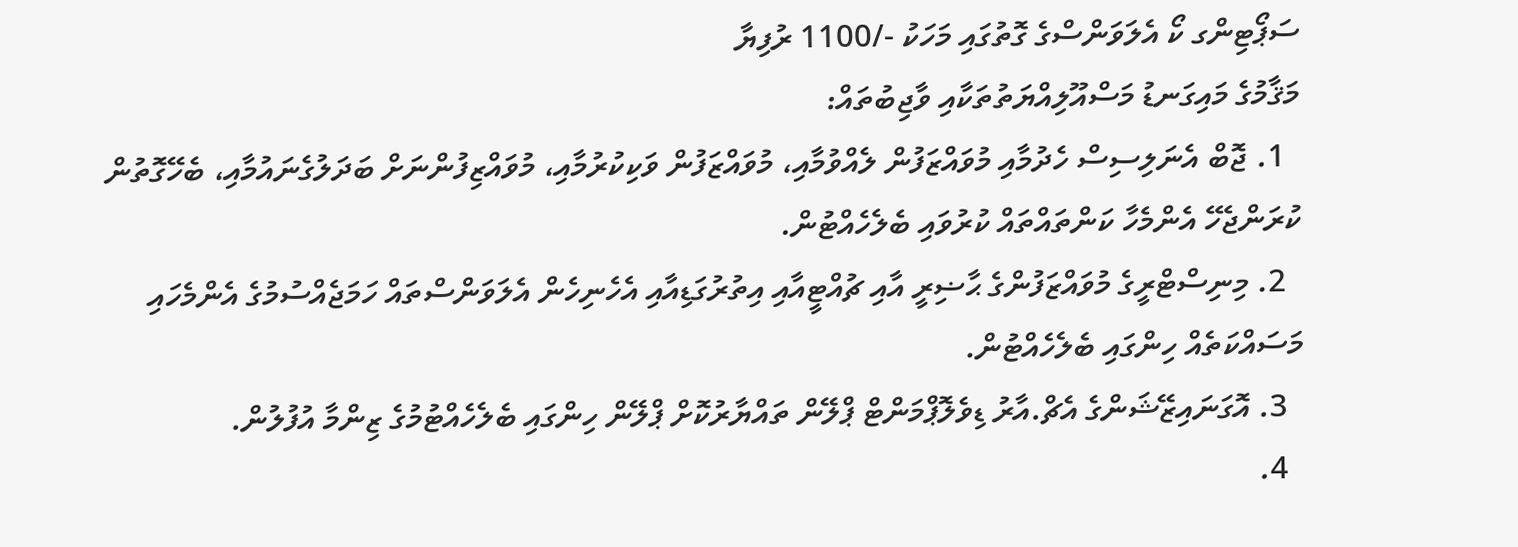ސަޕޯޓިންގ ކޯ އެލަވަންސްގެ ގޮތުގައި މަހަކު -/1100 ރުފިޔާ
މަޤާމުގެ މައިގަނޑު މަސްއޫލިއްޔަތުތަކާއި ވާޖިބުތައް:
  1. ޖޮބް އެނަލިސިސް ހެދުމާއި މުވައްޒަފުން ލެއްވުމާއި، މުވައްޒަފުން ވަކިކުރުމާއި، މުވައްޒިފުންނަށް ބަދަލުގެނައުމާއި، ބެހޭގޮތުން ކުރަންޖެހޭ އެންމެހާ ކަންތައްތައް ކުރުވައި ބެލެހެއްޓުން.
  2. މިނިސްޓްރީގެ މުވައްޒަފުންގެ ޙާޟިރީ އާއި ޗުއްޓީއާއި އިތުރުގަޑިއާއި އެހެނިހެން އެލަވަންސްތައް ހަމަޖެއްސުމުގެ އެންމެހައި މަސައްކަތެއް ހިންގައި ބެލެހެއްޓުން.
  3. އޮގަނައިޒޭޝަންގެ އެޗް.އާރު ޑިވެލޮޕްމަންޓް ޕްލޭން ތައްޔާރުކޮށް ޕްލޭން ހިންގައި ބެލެހެއްޓުމުގެ ޒިންމާ އުފުލުން.
  4.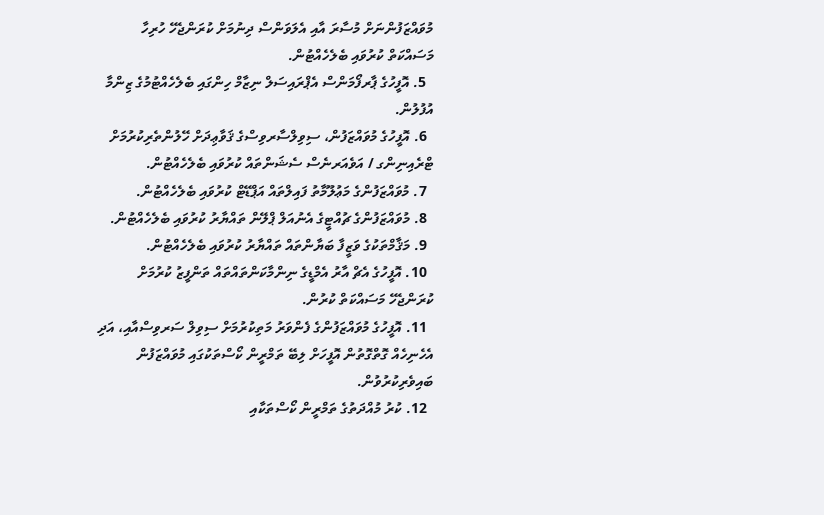މުވައްޒަފުންނަށް މުސާރަ އާއި އެލަވަންސް ދިނުމަށް ކުރަންޖެހޭ ހުރިހާ މަސައްކަތް ކުރުވައި ބެލެހެއްޓުން.
  5. އޮފީހުގެ ޕާރފޯމަންސް އެޕްރައިސަލް ނިޒާމް ހިންގައި ބެލެހެއްޓުމުގެ ޒިންމާ އުފުލުން.
  6. އޮފީހުގެ މުވައްޒަފުން، ސިވިލްސާރވިސްގެ ޤަވާޢިދަށް ހޭލުންތެރިކުރުމަށް ޓްރެއިނިންގ / އަވެއަރނެސް ސެޝަންތައް ކުރުވައި ބެލެހެއްޓުން.
  7. މުވައްޒަފުންގެ މަޢުލޫމާތު ފައިލްތައް އަޕްޑޭޓް ކުރުވައި ބެލެހެއްޓުން.
  8. މުވައްޒަފުންގެ ޗުއްޓީގެ އެނުއަލް ޕްލޭން ތައްޔާރު ކުރުވައި ބެލެހެއްޓުން.
  9. މަޤާމްތަކުގެ ވަޒީފާ ބަޔާންތައް ތައްޔާރު ކުރުވައި ބެލެހެއްޓުން.
  10. އޮފީހުގެ އެޗް އާރު އެމްޑީގެ ނިންމާކަންތައްތައް ތަންފީޒު ކުރުމަށް ކުރަންޖެހޭ މަސައްކަތް ކުރުން.
  11. އޮފީހުގެ މުވައްޒަފުންގެ ފެންވަރު މަތިކުރުމަށް ސިވިލް ސަރވިސްއާއި، އަދި އެހެނިހެއް ގޮތްގޮތުން އޮފީހަށް ލިބޭ ތަމްރީން ކޯސްތަކުގައި މުވައްޒަފުން ބައިވެރިކުރުވުން.
  12. ކުރު މުއްދަތުގެ ތަމްރީން ކޯސްތަކާއި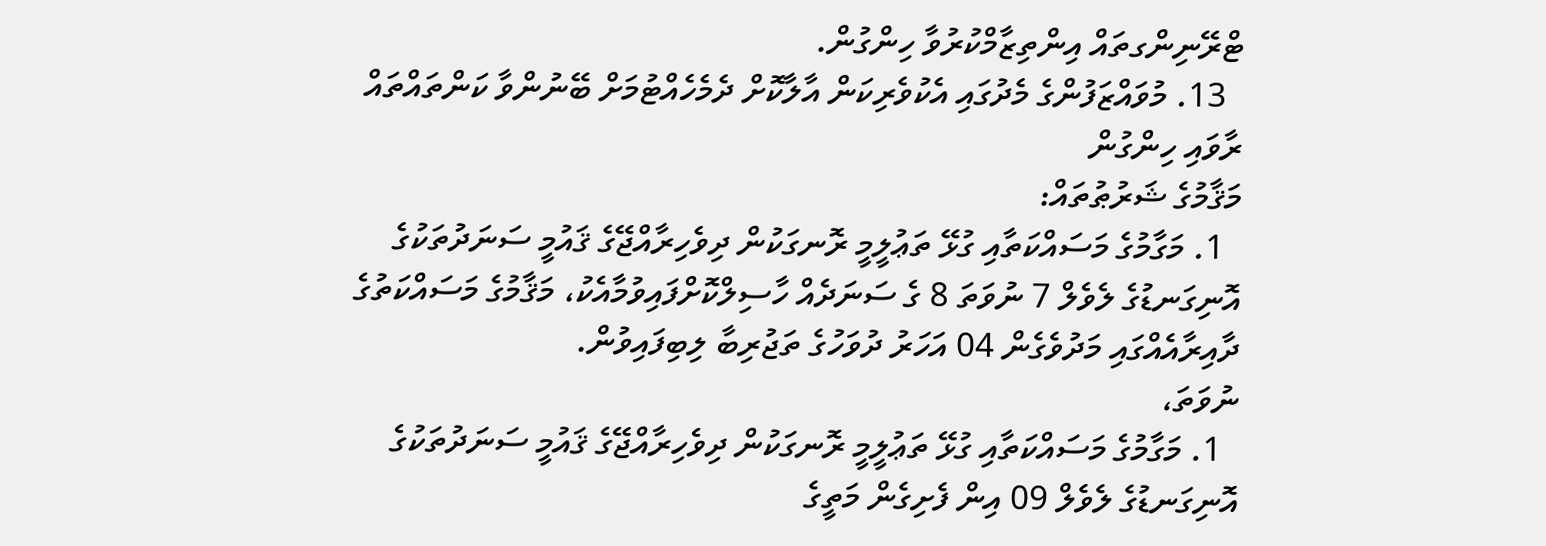ޓްރޭނިންގތައް އިންތިޒާމްކުރުވާ ހިންގުން.
  13. މުވައްޒަފުންގެ މެދުގައި އެކުވެރިކަން އާލާކޮށް ދެމެހެއްޓުމަށް ބޭނުންވާ ކަންތައްތައް ރާވައި ހިންގުން
މަޤާމުގެ ޝަރުޠުތައް:
  1. މަގާމުގެ މަސައްކަތާއި ގުޅޭ ތަޢުލީމީ ރޮނގަކުން ދިވެހިރާއްޖޭގެ ޤައުމީ ސަނަދުތަކުގެ އޮނިގަނޑުގެ ލެވެލް 7 ނުވަތަ 8 ގެ ސަނަދެއް ހާސިލްކޮށްފައިވުމާއެކު، މަޤާމުގެ މަސައްކަތުގެ ދާއިރާއެއްގައި މަދުވެގެން 04 އަހަރު ދުވަހުގެ ތަޖުރިބާ ލިބިފައިވުން.
ނުވަތަ،
  1. މަގާމުގެ މަސައްކަތާއި ގުޅޭ ތަޢުލީމީ ރޮނގަކުން ދިވެހިރާއްޖޭގެ ޤައުމީ ސަނަދުތަކުގެ އޮނިގަނޑުގެ ލެވެލް 09 އިން ފެށިގެން މަތީގެ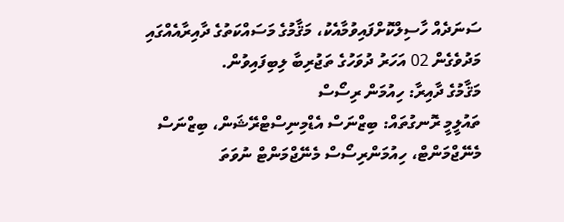ސަނަދެއް ހާސިލްކޮށްފައިވުމާއެކު، މަޤާމުގެ މަސައްކަތުގެ ދާއިރާއެއްގައި މަދުވެގެން 02 އަހަރު ދުވަހުގެ ތަޖުރިބާ ލިބިފައިވުން.
މަޤާމުގެ ދާއިރާ: ހިއުމަން ރިސޯސް
ތައުލީމީ ރޮނގުތައް: ބިޒްނަސް އެޑްމިނިސްޓްރޭޝަން، ބިޒްނަސް މެނޭޖްމަންޓް، ހިއުމަންރިސޯސް މެނޭޖްމަންޓް ނުވަތަ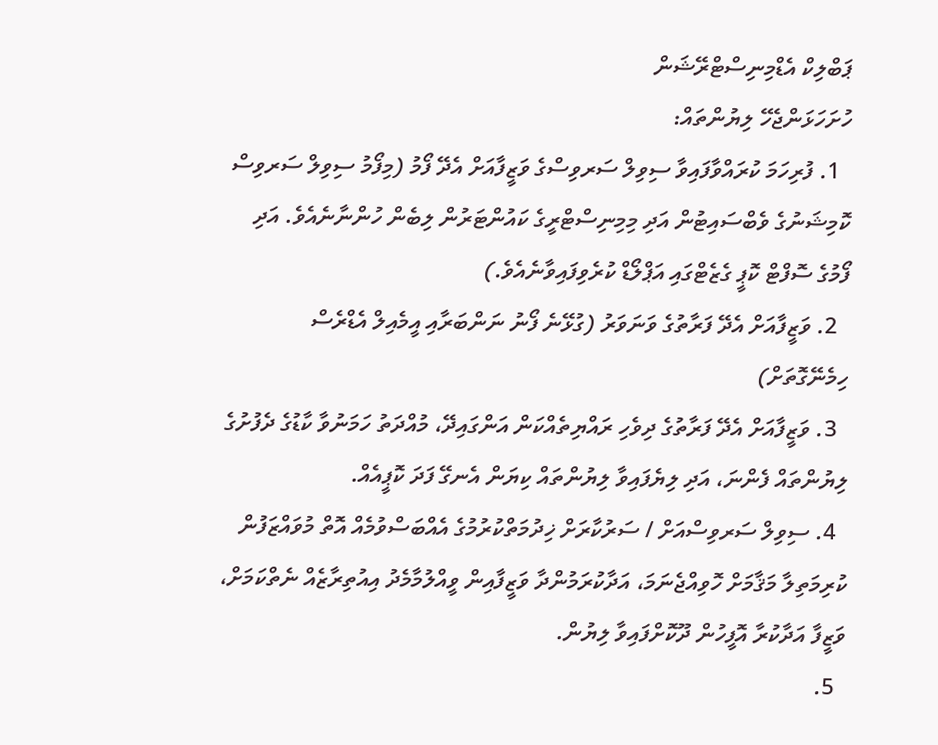ޕަބްލިކް އެޑްމިނިސްޓްރޭޝަން
ހުށަހަޅަންޖެހޭ ލިޔުންތައް:
  1. ފުރިހަމަ ކުރައްވާފައިވާ ސިވިލް ސަރވިސްގެ ވަޒީފާއަށް އެދޭ ފޯމު (މިފޯމު ސިވިލް ސަރވިސް ކޮމިޝަނުގެ ވެބްސައިޓުން އަދި މިމިނިސްޓްރީގެ ކައުންޓަރުން ލިބެން ހުންނާނެއެވެ. އަދި ފޯމުގެ ސޮފްޓް ކޮޕީ ގެޒެޓްގައި އަޕްލޯޑް ކުރެވިފައިވާނެއެވެ.)
  2. ވަޒީފާއަށް އެދޭ ފަރާތުގެ ވަނަވަރު (ގުޅޭނެ ފޯނު ނަންބަރާއި އީމެއިލް އެޑްރެސް ހިމެނޭގޮތަށް)
  3. ވަޒީފާއަށް އެދޭ ފަރާތުގެ ދިވެހި ރައްޔިތެއްކަން އަންގައިދޭ، މުއްދަތު ހަމަނުވާ ކާޑުގެ ދެފުށުގެ ލިޔުންތައް ފެންނަ، އަދި ލިޔެފައިވާ ލިޔުންތައް ކިޔަން އެނގޭ ފަދަ ކޮޕީއެއް.
  4. ސިވިލް ސަރވިސްއަށް / ސަރުކާރަށް ޚިދުމަތްކުރުމުގެ އެއްބަސްވުމެއް އޮތް މުވައްޒަފުން ކުރިމަތިލާ މަޤާމަށް ހޮވިއްޖެނަމަ، އަދާކުރަމުންދާ ވަޒީފާއިން ވީއްލުމާމެދު އިއުތިރާޒެއް ނެތްކަމަށް، ވަޒީފާ އަދާކުރާ އޮފީހުން ދޫކޮށްފައިވާ ލިޔުން.
  5.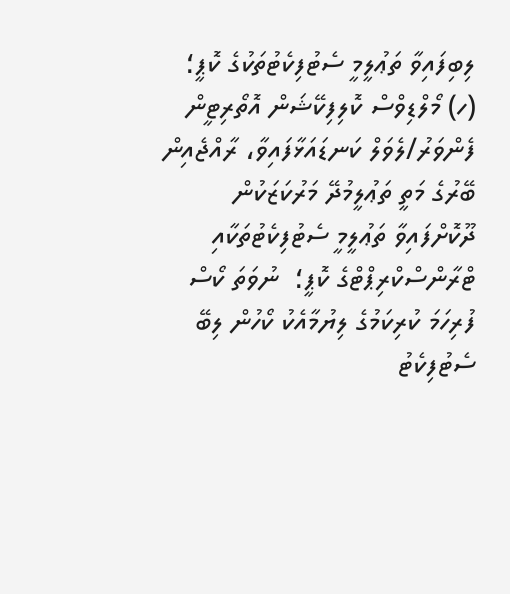ލިބިފައިވާ ތަޢުލީމީ ސެޓުފިކެޓުތަކުގެ ކޮޕީ؛
(ހ) މޯލްޑިވްސް ކޮލިފިކޭޝަން އޮތޯރިޓީން ފެންވަރު/ލެވަލް ކަނޑައަޅާފައިވާ، ރާއްޖެއިން ބޭރުގެ މަތީ ތަޢުލީމުދޭ މަރުކަޒަކުން ދޫކޮށްފައިވާ ތަޢުލީމީ ސެޓުފިކެޓުތަކާއި ޓްރާންސްކްރިޕްޓްގެ ކޮޕީ؛  ނުވަތަ ކޯސް ފުރިހަމަ ކުރިކަމުގެ ލިޔުމާއެކު ކޯހުން ލިބޭ ސެޓުފިކެޓު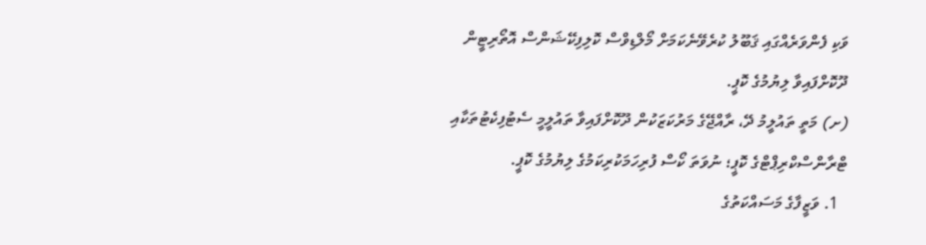ވަކި ފެންވަރެއްގައި ޤަބޫލު ކުރެވޭނެކަމަށް މޯލްޑިވްސް ކޮލިފިކޭޝަންސް އޮތޯރިޓީން ދޫކޮށްފައިވާ ލިޔުމުގެ ކޮޕީ.
(ށ) މަތީ ތައުލީމު ދޭ، ރާއްޖޭގެ މަރުކަޒަކުން ދޫކޮށްފައިވާ ތައުލީމީ ސެޓުފިކެޓުތަކާއި ޓްރާންސްކްރިޕްޓްގެ ކޮޕީ؛ ނުވަތަ ކޯސް ފުރިހަމަކުރިކަމުގެ ލިޔުމުގެ ކޮޕީ.
  1. ވަޒީފާގެ މަސައްކަތުގެ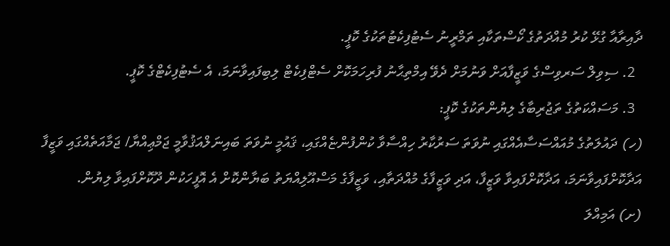ދާއިރާއާ ގުޅޭ ކުރު މުއްދަތުގެ ކޯސްތަކާއި ތަމްރީނު ސެޓުފިކެޓުތަކުގެ ކޮޕީ.
  2. ސިވިލް ސަރވިސްގެ ވަޒީފާއަށް ވަނުމަށް ދެވޭ އިމްތިޙާނު ފުރިހަމަކޮށް ސެޓްފިކެޓް ލިބިފައިވާނަމަ، އެ ސެޓުފިކެޓްގެ ކޮޕީ.
  3. މަސައްކަތުގެ ތަޖުރިބާގެ ލިޔުންތަކުގެ ކޮޕީ:
(ހ) ދައުލަތުގެ މުއައްސަސާއެއްގައި ނުވަތަ ސަރުކާރު ހިއްސާވާ ކުންފުންޏެއްގައި، ޤައުމީ ނުވަތަ ބައިނަލްއަޤުވާމީ ޖަމްޢިއްޔާ/ ޖަމާއަތެއްގައި ވަޒީފާ އަދާކޮށްފައިވާނަމަ، އަދާކޮށްފައިވާ ވަޒީފާ، އަދި ވަޒީފާގެ މުއްދަތާއި، ވަޒީފާގެ މަސްއޫލިއްޔަތު ބަޔާންކޮށް އެ އޮފީހަކުން ދޫކޮށްފައިވާ ލިޔުން.
(ށ) އަމިއްލަ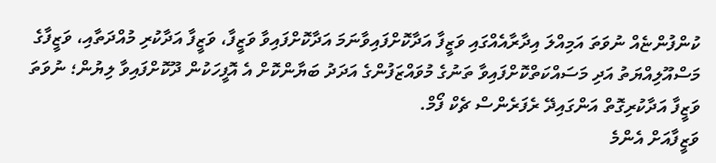ކުންފުންޏެއް ނުވަތަ އަމިއްލަ އިދާރާއެއްގައި ވަޒީފާ އަދާކޮށްފައިވާނަމަ އަދާކޮށްފައިވާ ވަޒީފާ، ވަޒީފާ އަދާކުރި މުއްދަތާއި، ވަޒީފާގެ މަސްއޫލިއްޔަތު އަދި މަސައްކަތްކޮށްފައިވާ ތަނުގެ މުވައްޒަފުންގެ އަދަދު ބަޔާންކޮށް އެ އޮފީހަކުން ދޫކޮށްފައިވާ ލިޔުން؛ ނުވަތަ ވަޒީފާ އަދާކުރިގޮތް އަންގައިދޭ ރެފަރެންސް ޗެކް ފޯމް.
ވަޒީފާއަށް އެންމެ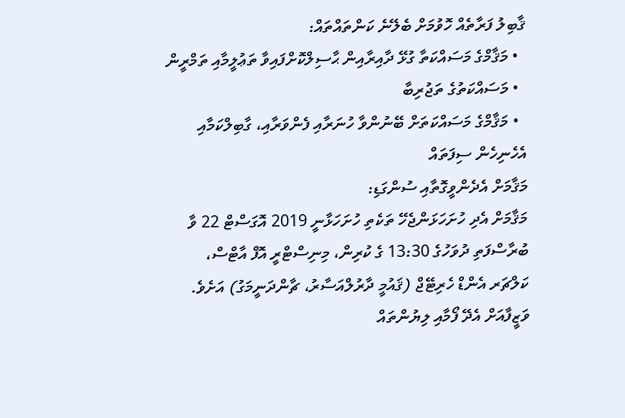ޤާބިލު ފަރާތެއް ހޮވުމަށް ބެލޭނެ ކަންތައްތައް:
  • މަޤާމްގެ މަސައްކަތާ ގުޅޭ ދާއިރާއިން ޙާސިލްކޮށްފައިވާ ތަޢުލީމާއި ތަމްރީން
  • މަސައްކަތުގެ ތަޖުރިބާ
  • މަޤާމްގެ މަސައްކަތަށް ބޭނުންވާ ހުނަރާއި ފެންވަރާއި، ގާބިލްކަމާއި އެހެނިހެން ސިފަތައް
މަޤާމަށް އެދެންވީގޮތާއި ސުންގަޑި:
މަޤާމަށް އެދި ހުށަހަޅަންޖެހޭ ތަކެތި ހުށަހަޅާނީ 2019 އޮގަސްޓް 22 ވާ ބުރާސްފަތި ދުވަހުގެ 13:30 ގެ ކުރިން، މިނިސްޓްރީ އޮފް އާޓްސް، ކަލްޗަރ އެންޑް ހެރިޓޭޖް (ޤައުމީ ދާރުލްއަސާރު، ޗާންދަނީމަގު) އަށެވެ. ވަޒީފާއަށް އެދޭ ފޯމާއި ލިޔުންތައް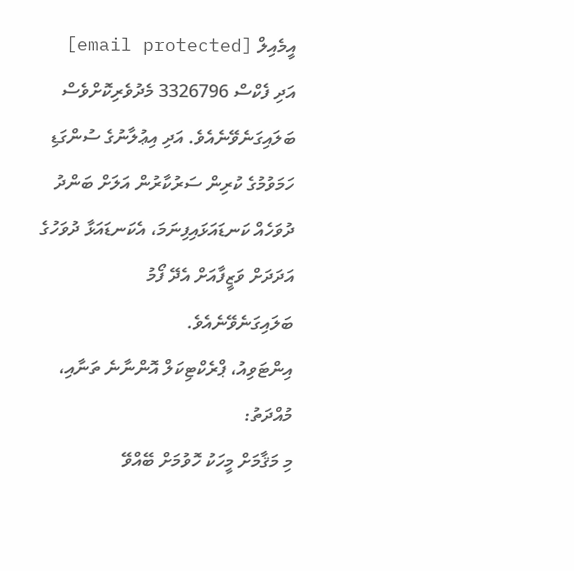އީމެއިލް [email protected] އަދި ފެކްސް 3326796 މެދުވެރިކޮށްވެސް ބަލައިގަނެވޭނެއެވެ. އަދި އިޢުލާނުގެ ސުންގަޑި ހަމަވުމުގެ ކުރިން ސަރުކާރުން އަލަށް ބަންދު ދުވަހެއް ކަނޑައަޅައިފިނަމަ، އެކަނޑައަޅާ ދުވަހުގެ އަދަދަށް ވަޒީފާއަށް އެދޭ ފޯމު ބަލައިގަނެވޭނެއެވެ.
އިންޓަވިއު، ޕްރެކްޓިކަލް އޮންނާނެ ތަނާއި، މުއްދަތު:
މި މަޤާމަށް މީހަކު ހޮވުމަށް ބޭއްވޭ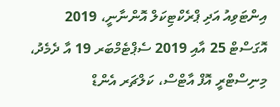އިންޓަވިއު އަދި ޕްރެކްޓިކަލް އޮންނާނީ، 2019 އޮގަސްޓް 25 އާއި 2019 ސެޕްޓެމްބަރ 19 އާ ދެމެދު، މިނިސްޓްރީ އޮފް އާޓްސް، ކަލްޗަރ އެންޑް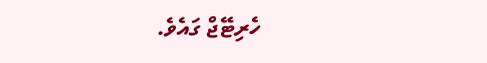ހެރިޓޭޖް ގައެވެ.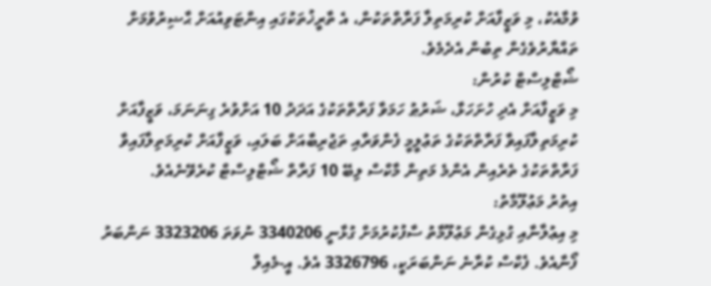ވުމާއެކު، މި ވަޒީފާއަށް ކުރިމަތިލާ ފަރާތްތަކުން، އެ ތާރީޚުތަކުގައި އިންޓަވިއުއަށް ޙާޟިރުވުމަށް ތައްޔާރުވެގެން ތިބުން އެދެމެވެ.
ޝޯޓްލިސްޓް ކުރުން:
މި ވަޒީފާއަށް އެދި ހުށަހަޅާ، ޝަރުޠު ހަމަވާ ފަރާތްތަކުގެ އަދަދު 10 އަށްވުރެ ގިނަނަމަ، ވަޒީފާއަށް ކުރިމަތިލާފައިވާ ފަރާތްތަކުގެ ތަޢުލީމީ ފެންވަރާއި ތަޖުރިބާއަށް ބަލައި، ވަޒީފާއަށް ކުރިމަތިލާފައިވާ ފަރާތްތަކުގެ ތެރެއިން އެންމެ މަތިން މާކްސް ލިބޭ 10 ފަރާތް ޝޯޓްލިސްޓް ކުރެވޭނެއެވެ.
އިތުރު މަޢުލޫމާތު:
މި އިޢުލާނާއި ގުޅިގެން މަޢުލޫމާތު ސާފުކުރުމަށް ގުޅާނީ 3340206 ނުވަތަ 3323206 ނަންބަރު ފޯނާއެވެ. ފެކްސް ކުރާނެ ނަންބަރަކީ، 3326796 އެވެ. އީ-މެއިލް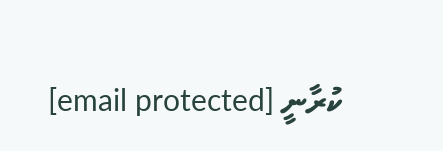ކުރާނީ [email protected]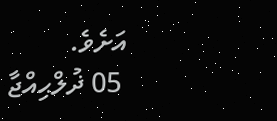އަށެވެ.
 05 ޛުލްޙިއްޖާ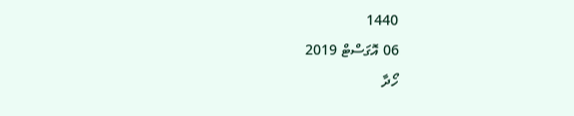1440
06 އޮގަސްޓް 2019
ހޯދާ